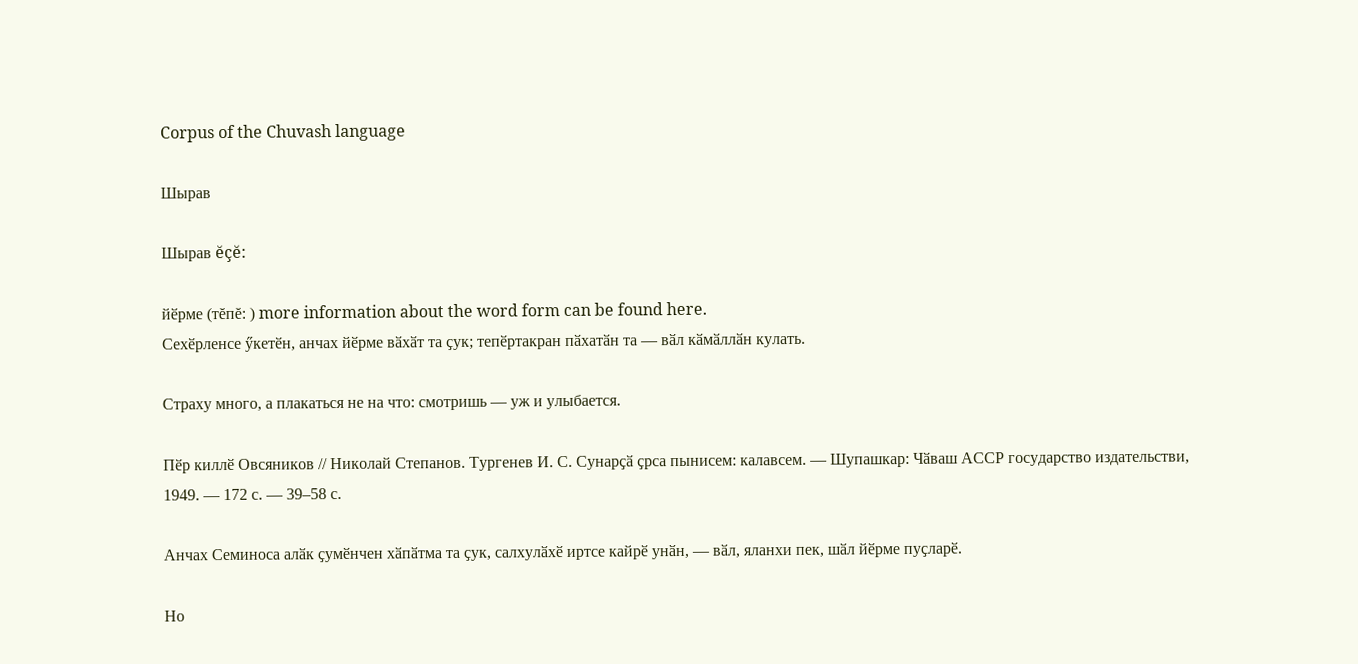Corpus of the Chuvash language

Шырав

Шырав ĕçĕ:

йӗрме (тĕпĕ: ) more information about the word form can be found here.
Сехӗрленсе ӳкетӗн, анчах йӗрме вӑхӑт та ҫук; тепӗртакран пӑхатӑн та — вӑл кӑмӑллӑн кулать.

Страху много, а плакаться не на что: смотришь — уж и улыбается.

Пӗр киллӗ Овсяников // Николай Степанов. Тургенев И. С. Сунарҫӑ ҫрса пынисем: калавсем. — Шупашкар: Чӑваш АССР государство издательстви, 1949. — 172 с. — 39–58 с.

Анчах Семиноса алӑк ҫумӗнчен хӑпӑтма та ҫук, салхулӑхӗ иртсе кайрӗ унӑн, — вӑл, яланхи пек, шӑл йӗрме пуҫларӗ.

Но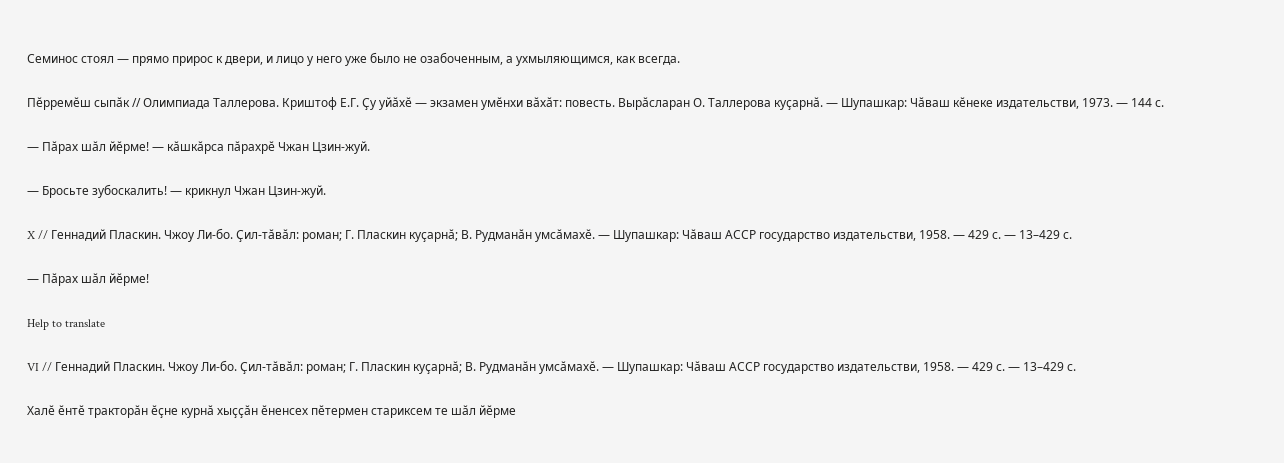Семинос стоял — прямо прирос к двери, и лицо у него уже было не озабоченным, а ухмыляющимся, как всегда.

Пӗрремӗш сыпӑк // Олимпиада Таллерова. Криштоф Е.Г. Ҫу уйӑхӗ — экзамен умӗнхи вӑхӑт: повесть. Вырӑсларан О. Таллерова куҫарнӑ. — Шупашкар: Чӑваш кӗнеке издательстви, 1973. — 144 с.

— Пӑрах шӑл йӗрме! — кӑшкӑрса пӑрахрӗ Чжан Цзин-жуй.

— Бросьте зубоскалить! — крикнул Чжан Цзин-жуй.

X // Геннадий Пласкин. Чжоу Ли-бо. Ҫил-тӑвӑл: роман; Г. Пласкин куҫарнӑ; В. Рудманӑн умсӑмахӗ. — Шупашкар: Чӑваш АССР государство издательстви, 1958. — 429 с. — 13–429 с.

— Пӑрах шӑл йӗрме!

Help to translate

VI // Геннадий Пласкин. Чжоу Ли-бо. Ҫил-тӑвӑл: роман; Г. Пласкин куҫарнӑ; В. Рудманӑн умсӑмахӗ. — Шупашкар: Чӑваш АССР государство издательстви, 1958. — 429 с. — 13–429 с.

Халӗ ӗнтӗ тракторӑн ӗҫне курнӑ хыҫҫӑн ӗненсех пӗтермен стариксем те шӑл йӗрме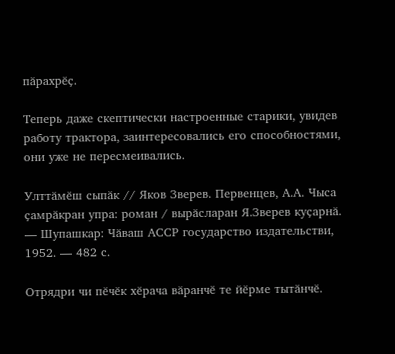пӑрахрӗҫ.

Теперь даже скептически настроенные старики, увидев работу трактора, заинтересовались его способностями, они уже не пересмеивались.

Улттӑмӗш сыпӑк // Яков Зверев. Первенцев, А.А. Чыса ҫамрӑкран упра: роман / вырӑсларан Я.Зверев куҫарнӑ. — Шупашкар: Чӑваш АССР государство издательстви, 1952. — 482 с.

Отрядри чи пӗчӗк хӗрача вӑранчӗ те йӗрме тытӑнчӗ.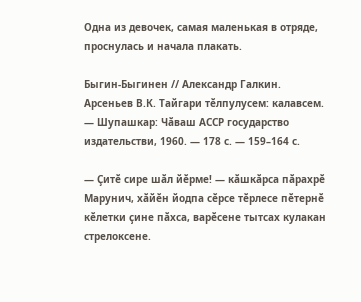Одна из девочек, самая маленькая в отряде, проснулась и начала плакать.

Быгин-Быгинен // Александр Галкин. Арсеньев В.К. Тайгари тӗлпулусем: калавсем. — Шупашкар: Чӑваш АССР государство издательстви, 1960. — 178 с. — 159–164 с.

— Ҫитӗ сире шӑл йӗрме! — кӑшкӑрса пӑрахрӗ Марунич, хӑйӗн йодпа сӗрсе тӗрлесе пӗтернӗ кӗлетки ҫине пӑхса, варӗсене тытсах кулакан стрелоксене.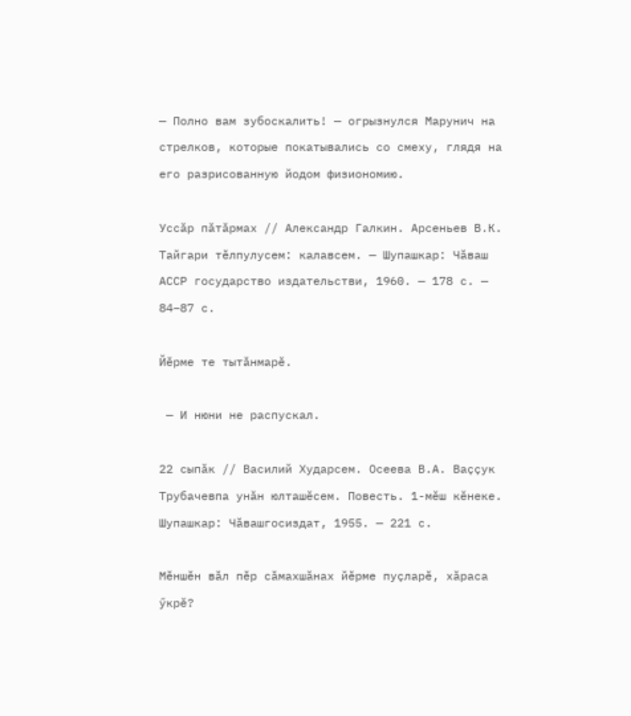— Полно вам зубоскалить! — огрызнулся Марунич на стрелков, которые покатывались со смеху, глядя на его разрисованную йодом физиономию.

Уссӑр пӑтӑрмах // Александр Галкин. Арсеньев В.К. Тайгари тӗлпулусем: калавсем. — Шупашкар: Чӑваш АССР государство издательстви, 1960. — 178 с. — 84–87 с.

Йӗрме те тытӑнмарӗ.

 — И нюни не распускал.

22 сыпӑк // Василий Хударсем. Осеева В.А. Ваҫҫук Трубачевпа унӑн юлташӗсем. Повесть. 1-мӗш кӗнеке. Шупашкар: Чӑвашгосиздат, 1955. — 221 с.

Мӗншӗн вӑл пӗр сӑмахшӑнах йӗрме пуҫларӗ, хӑраса ӳкрӗ?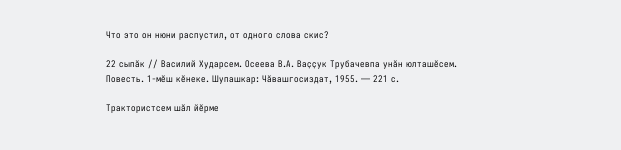Что это он нюни распустил, от одного слова скис?

22 сыпӑк // Василий Хударсем. Осеева В.А. Ваҫҫук Трубачевпа унӑн юлташӗсем. Повесть. 1-мӗш кӗнеке. Шупашкар: Чӑвашгосиздат, 1955. — 221 с.

Трактористсем шӑл йӗрме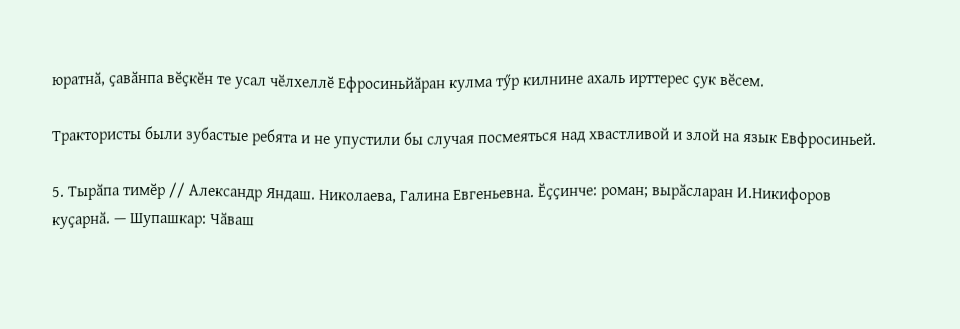юратнӑ, ҫавӑнпа вӗҫкӗн те усал чӗлхеллӗ Ефросиньйӑран кулма тӳр килнине ахаль ирттерес ҫук вӗсем.

Трактористы были зубастые ребята и не упустили бы случая посмеяться над хвастливой и злой на язык Евфросиньей.

5. Тырӑпа тимӗр // Александр Яндаш. Николаева, Галина Евгеньевна. Ӗҫҫинче: роман; вырӑсларан И.Никифоров куҫарнӑ. — Шупашкар: Чӑваш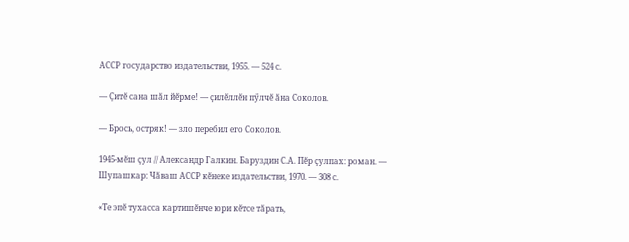АССР государство издательстви, 1955. — 524 с.

— Ҫитӗ сана шӑл йӗрме! — ҫилӗллӗн пӳлчӗ ӑна Соколов.

— Брось, остряк! — зло перебил его Соколов.

1945-мӗш ҫул // Александр Галкин. Баруздин С.А. Пӗр ҫулпах: роман. — Шупашкар: Чӑваш АССР кӗнеке издательстви, 1970. — 308 с.

«Те эпӗ тухасса картишӗнче юри кӗтсе тӑрать,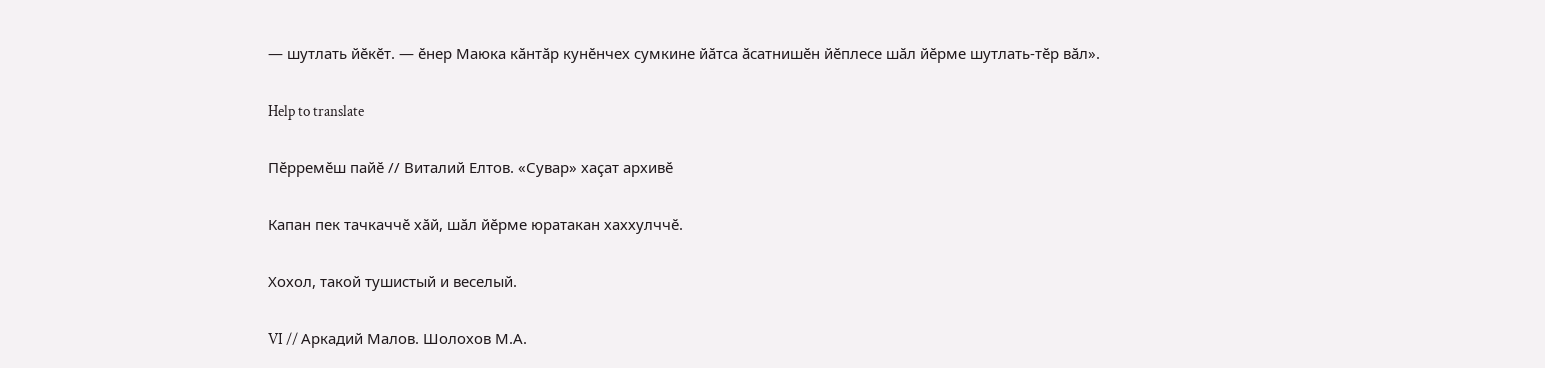— шутлать йӗкӗт. — ӗнер Маюка кӑнтӑр кунӗнчех сумкине йӑтса ӑсатнишӗн йӗплесе шӑл йӗрме шутлать-тӗр вӑл».

Help to translate

Пӗрремӗш пайӗ // Виталий Елтов. «Сувар» хаҫат архивӗ

Капан пек тачкаччӗ хӑй, шӑл йӗрме юратакан хаххулччӗ.

Хохол, такой тушистый и веселый.

VI // Аркадий Малов. Шолохов М.А.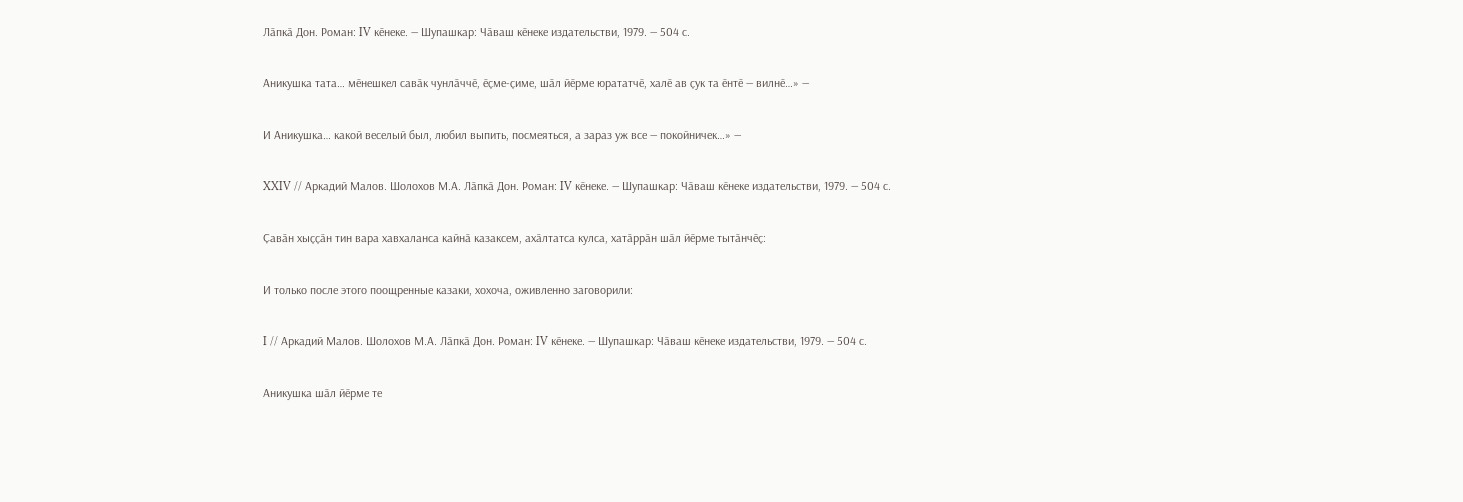Лӑпкӑ Дон. Роман: IV кӗнеке. — Шупашкар: Чӑваш кӗнеке издательстви, 1979. — 504 с.

Аникушка тата… мӗнешкел савӑк чунлӑччӗ, ӗҫме-ҫиме, шӑл йӗрме юрататчӗ, халӗ ав ҫук та ӗнтӗ — вилнӗ…» —

И Аникушка… какой веселый был, любил выпить, посмеяться, а зараз уж все — покойничек…» —

XXIV // Аркадий Малов. Шолохов М.А. Лӑпкӑ Дон. Роман: IV кӗнеке. — Шупашкар: Чӑваш кӗнеке издательстви, 1979. — 504 с.

Ҫавӑн хыҫҫӑн тин вара хавхаланса кайнӑ казаксем, ахӑлтатса кулса, хатӑррӑн шӑл йӗрме тытӑнчӗҫ:

И только после этого поощренные казаки, хохоча, оживленно заговорили:

I // Аркадий Малов. Шолохов М.А. Лӑпкӑ Дон. Роман: IV кӗнеке. — Шупашкар: Чӑваш кӗнеке издательстви, 1979. — 504 с.

Аникушка шӑл йӗрме те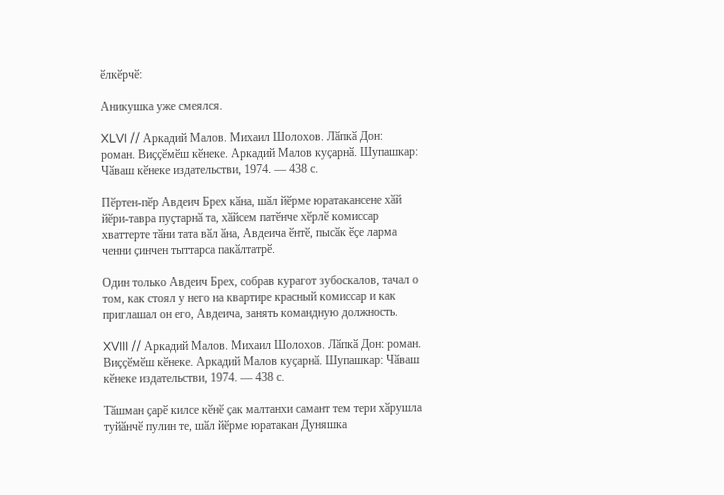ӗлкӗрчӗ:

Аникушка уже смеялся.

XLVI // Аркадий Малов. Михаил Шолохов. Лӑпкӑ Дон: роман. Виҫҫӗмӗш кӗнеке. Аркадий Малов куҫарнӑ. Шупашкар: Чӑваш кӗнеке издательстви, 1974. — 438 с.

Пӗртен-пӗр Авдеич Брех кӑна, шӑл йӗрме юратакансене хӑй йӗри-тавра пуҫтарнӑ та, хӑйсем патӗнче хӗрлӗ комиссар хваттерте тӑни тата вӑл ӑна, Авдеича ӗнтӗ, пысӑк ӗҫе ларма ченни ҫинчен тыттарса пакӑлтатрӗ.

Один только Авдеич Брех, собрав курагот зубоскалов, тачал о том, как стоял у него на квартире красный комиссар и как приглашал он его, Авдеича, занять командную должность.

XVIII // Аркадий Малов. Михаил Шолохов. Лӑпкӑ Дон: роман. Виҫҫӗмӗш кӗнеке. Аркадий Малов куҫарнӑ. Шупашкар: Чӑваш кӗнеке издательстви, 1974. — 438 с.

Тӑшман ҫарӗ килсе кӗнӗ ҫак малтанхи самант тем тери хӑрушла туйӑнчӗ пулин те, шӑл йӗрме юратакан Дуняшка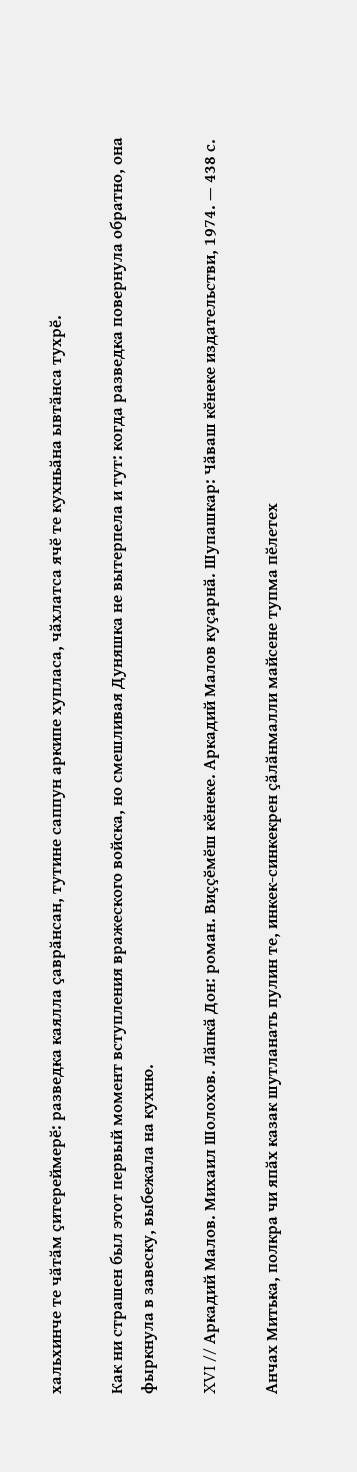хальхинче те чӑтӑм ҫитереймерӗ: разведка каялла ҫаврӑнсан, тутине саппун аркипе хупласа, чӑхлатса ячӗ те кухньӑна ывтӑнса тухрӗ.

Как ни страшен был этот первый момент вступления вражеского войска, но смешливая Дуняшка не вытерпела и тут: когда разведка повернула обратно, она фыркнула в завеску, выбежала на кухню.

XVI // Аркадий Малов. Михаил Шолохов. Лӑпкӑ Дон: роман. Виҫҫӗмӗш кӗнеке. Аркадий Малов куҫарнӑ. Шупашкар: Чӑваш кӗнеке издательстви, 1974. — 438 с.

Анчах Митька, полкра чи япӑх казак шутланать пулин те, инкек-синкекрен ҫӑлӑнмалли майсене тупма пӗлетех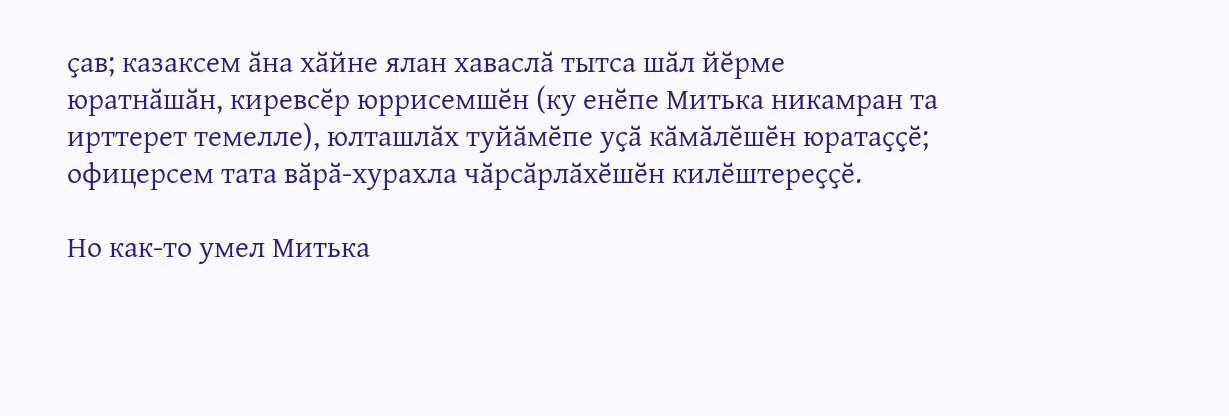ҫав; казаксем ӑна хӑйне ялан хаваслӑ тытса шӑл йӗрме юратнӑшӑн, киревсӗр юррисемшӗн (ку енӗпе Митька никамран та ирттерет темелле), юлташлӑх туйӑмӗпе уҫӑ кӑмӑлӗшӗн юратаҫҫӗ; офицерсем тата вӑрӑ-хурахла чӑрсӑрлӑхӗшӗн килӗштереҫҫӗ.

Но как-то умел Митька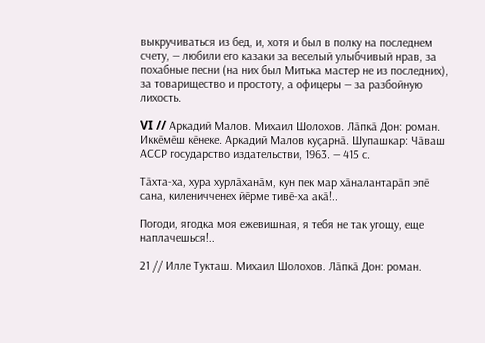выкручиваться из бед, и, хотя и был в полку на последнем счету, — любили его казаки за веселый улыбчивый нрав, за похабные песни (на них был Митька мастер не из последних), за товарищество и простоту, а офицеры — за разбойную лихость.

VI // Аркадий Малов. Михаил Шолохов. Лӑпкӑ Дон: роман. Иккӗмӗш кӗнеке. Аркадий Малов куҫарнӑ. Шупашкар: Чӑваш АССР государство издательстви, 1963. — 415 с.

Тӑхта-ха, хура хурлӑханӑм, кун пек мар хӑналантарӑп эпӗ сана, киленичченех йӗрме тивӗ-ха акӑ!..

Погоди, ягодка моя ежевишная, я тебя не так угощу, еще наплачешься!..

21 // Илле Тукташ. Михаил Шолохов. Лӑпкӑ Дон: роман.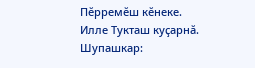Пӗрремӗш кӗнеке. Илле Тукташ куҫарнӑ. Шупашкар: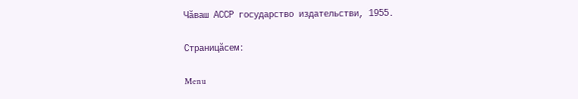Чӑваш АССР государство издательстви, 1955.

Страницăсем:

Menu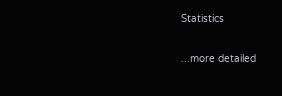Statistics

...more detailed